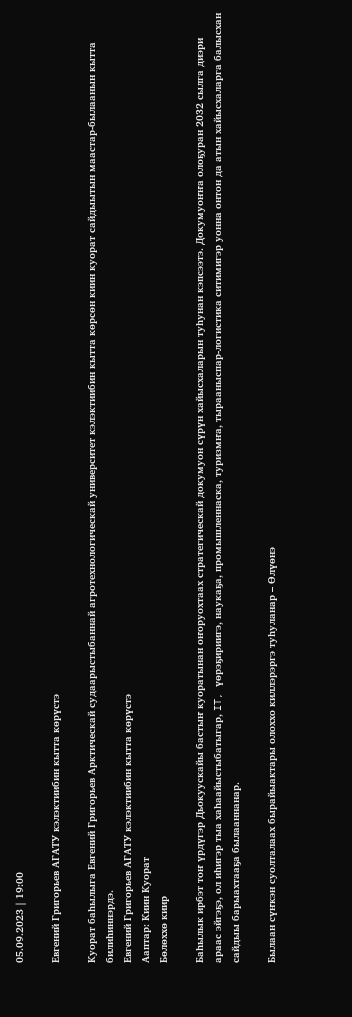05.09.2023 | 19:00

Евгений Григорьев АГАТУ кэлэктиибин кытта көрүстэ

Куорат баһылыга Евгений Григорьев Арктическай судаарыстыбаннай агротехнологическай университет кэлэктиибин кытта көрсөн киин куорат сайдыытын маастар-былаанын кытта билиһиннэрдэ.
Евгений Григорьев АГАТУ кэлэктиибин кытта көрүстэ
Ааптар: Киин Куорат
Бөлөххө киир

Баһылык ирбэт тоҥ үрдүгэр Дьокуускайы бастыҥ куоратынан оҥоруохтаах стратегическай докумуон сүрүн хайысхаларын туһунан кэпсээтэ. Докумуоҥҥа олоҕуран 2032 сылга диэри араас эйгэҕэ, ол иһигэр тыа хаһаайыстыбатыгар, IT, үөрэҕириигэ, наукаҕа, промышленнаска, туризмҥа, тырааныспар-логистика ситимигэр уонна онтон да атын хайысхаларга балысхан сайдыы барыахтааҕа былааннанар.

Былаан сүҥкэн суолталаах бырайыактары олоххо киллэрэргэ туһуланар – Өлүөнэ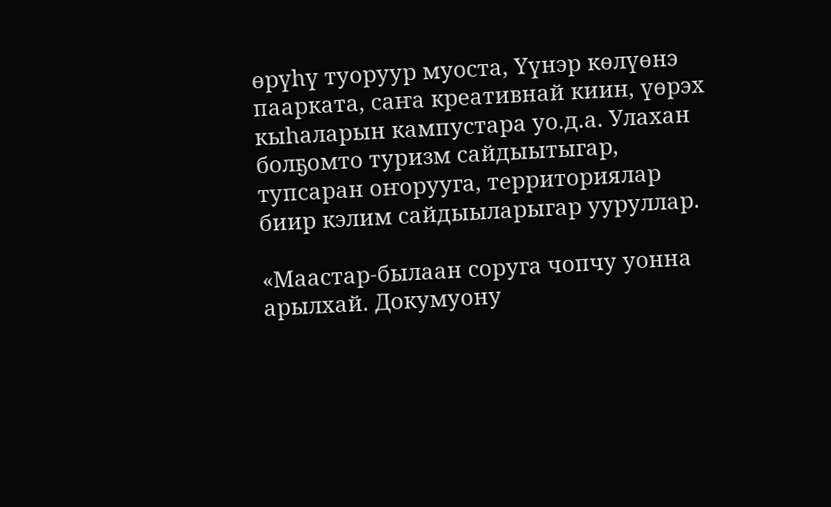өрүһү туоруур муоста, Үүнэр көлүөнэ паарката, саҥа креативнай киин, үөрэх кыһаларын кампустара уо.д.а. Улахан болҕомто туризм сайдыытыгар, тупсаран оҥорууга, территориялар биир кэлим сайдыыларыгар ууруллар.

«Маастар-былаан соруга чопчу уонна арылхай. Докумуону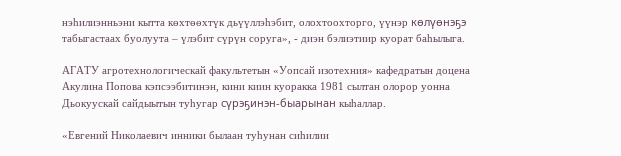нэһилиэнньэни кытта көхтөөхтүк дьүүллэһэбит, олохтоохторго, үүнэр көлүөнэҕэ табыгастаах буолуута – үлэбит сүрүн соруга», - диэн бэлиэтиир куорат баһылыга.

АГАТУ агротехнологическай факультетын «Уопсай изотехния» кафедратын доцена Акулина Попова кэпсээбитинэн, кини киин куоракка 1981 сылтан олорор уонна Дьокуускай сайдыытын туһугар сүрэҕинэн-быарынан кыһаллар.

«Евгений Николаевич инники былаан туһунан сиһилии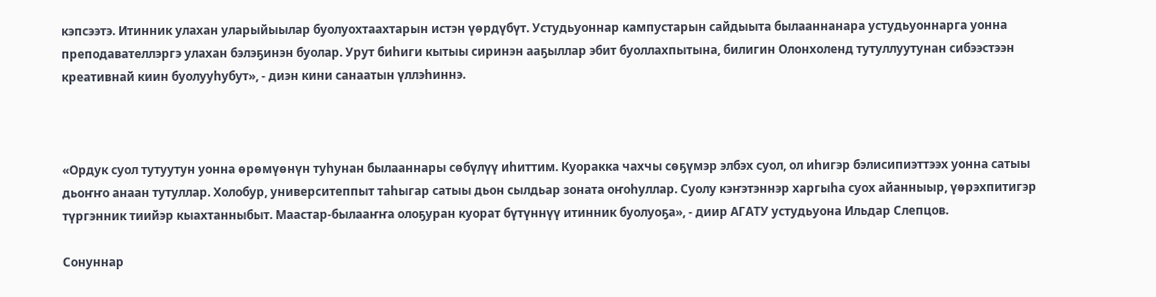кэпсээтэ. Итинник улахан уларыйыылар буолуохтаахтарын истэн үөрдүбүт. Устудьуоннар кампустарын сайдыыта былааннанара устудьуоннарга уонна преподавателлэргэ улахан бэлэҕинэн буолар. Урут биһиги кытыы сиринэн ааҕыллар эбит буоллахпытына, билигин Олонхоленд тутуллуутунан сибээстээн креативнай киин буолууһубут», - диэн кини санаатын үллэһиннэ.



«Ордук суол тутуутун уонна өрөмүөнүн туһунан былааннары сөбүлүү иһиттим. Куоракка чахчы сөҕүмэр элбэх суол, ол иһигэр бэлисипиэттээх уонна сатыы дьоҥҥо анаан тутуллар. Холобур, университеппыт таһыгар сатыы дьон сылдьар зоната оҥоһуллар. Суолу кэҥэтэннэр харгыһа суох айанныыр, үөрэхпитигэр түргэнник тиийэр кыахтанныбыт. Маастар-былааҥҥа олоҕуран куорат бүтүннүү итинник буолуоҕа», - диир АГАТУ устудьуона Ильдар Слепцов.

Сонуннар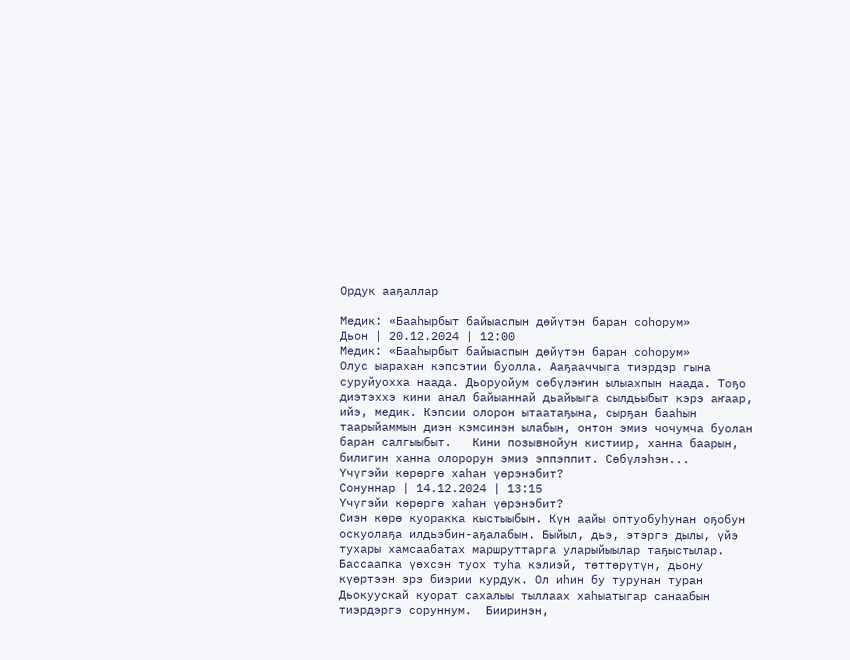Ордук ааҕаллар

Медик: «Бааһырбыт байыаспын дөйүтэн баран соһорум»
Дьон | 20.12.2024 | 12:00
Медик: «Бааһырбыт байыаспын дөйүтэн баран соһорум»
Олус ыарахан кэпсэтии буолла. Ааҕааччыга тиэрдэр гына суруйуохха наада. Дьоруойум сөбүлэҥин ылыахпын наада. Тоҕо диэтэххэ кини анал байыаннай дьайыыга сылдьыбыт кэрэ аҥаар,  ийэ, медик. Кэпсии олорон ытаатаҕына, сырҕан бааһын таарыйаммын диэн кэмсинэн ылабын, онтон эмиэ чочумча буолан баран салгыыбыт.   Кини позывнойун кистиир, ханна баарын, билигин ханна олорорун эмиэ эппэппит. Сөбүлэһэн...
Үчүгэйи көрөргө хаһан үөрэнэбит?
Сонуннар | 14.12.2024 | 13:15
Үчүгэйи көрөргө хаһан үөрэнэбит?
Сиэн көрө куоракка кыстыыбын. Күн аайы оптуобуһунан оҕобун оскуолаҕа илдьэбин-аҕалабын. Быйыл, дьэ, этэргэ дылы, үйэ тухары хамсаабатах маршруттарга уларыйыылар таҕыстылар. Бассаапка үөхсэн туох туһа кэлиэй, төттөрүтүн, дьону күөртээн эрэ биэрии курдук. Ол иһин бу турунан туран Дьокуускай куорат сахалыы тыллаах хаһыатыгар санаабын тиэрдэргэ соруннум.  Бииринэн,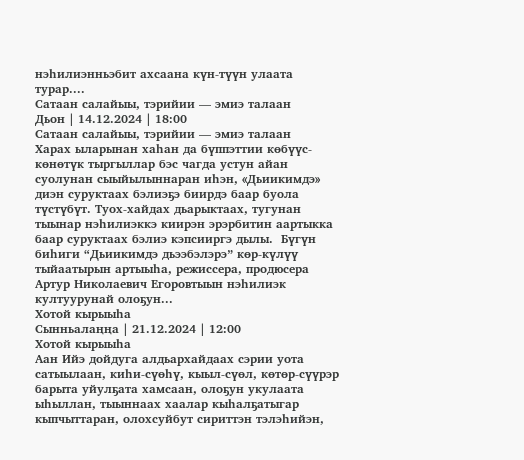нэһилиэнньэбит ахсаана күн-түүн улаата турар....
Сатаан салайыы, тэрийии — эмиэ талаан
Дьон | 14.12.2024 | 18:00
Сатаан салайыы, тэрийии — эмиэ талаан
Харах ыларынан хаһан да бүппэттии көбүүс-көнөтүк тыргыллар бэс чагда устун айан суолунан сыыйылыннаран иһэн, «Дьиикимдэ» диэн суруктаах бэлиэҕэ биирдэ баар буола түстүбүт. Туох-хайдах дьарыктаах, тугунан тыынар нэһилиэккэ киирэн эрэрбитин аартыкка баар суруктаах бэлиэ кэпсииргэ дылы.  Бүгүн биһиги “Дьиикимдэ дьээбэлэрэ” көр-күлүү тыйаатырын артыыһа, режиссера, продюсера Артур Николаевич Егоровтыын нэһилиэк култуурунай олоҕун...
Хотой кырыыhа
Сынньалаңңа | 21.12.2024 | 12:00
Хотой кырыыhа
Аан Ийэ дойдуга алдьархайдаах сэрии уота сатыылаан, киhи-сүөhү, кыыл-сүөл, көтөр-сүүрэр барыта уйулҕата хамсаан, олоҕун укулаата ыhыллан, тыыннаах хаалар кыhалҕатыгар кыпчыттаран, олохсуйбут сириттэн тэлэhийэн,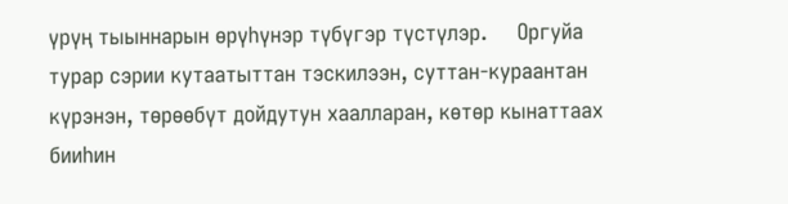үрүң тыыннарын өрүhүнэр түбүгэр түстүлэр.     Оргуйа турар сэрии кутаатыттан тэскилээн, суттан-кураантан күрэнэн, төрөөбүт дойдутун хаалларан, көтөр кынаттаах бииhин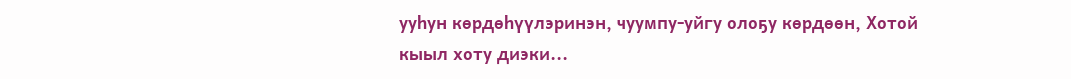ууhун көрдөhүүлэринэн, чуумпу-уйгу олоҕу көрдөөн, Хотой кыыл хоту диэки...